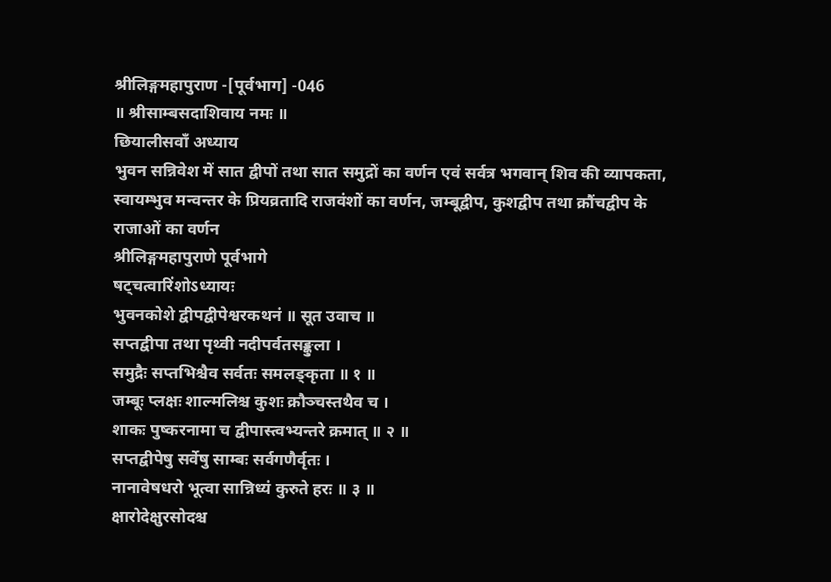श्रीलिङ्गमहापुराण -[पूर्वभाग] -046
॥ श्रीसाम्बसदाशिवाय नमः ॥
छियालीसवाँ अध्याय
भुवन सन्निवेश में सात द्वीपों तथा सात समुद्रों का वर्णन एवं सर्वत्र भगवान् शिव की व्यापकता, स्वायम्भुव मन्वन्तर के प्रियव्रतादि राजवंशों का वर्णन, जम्बूद्वीप, कुशद्वीप तथा क्रौंचद्वीप के राजाओं का वर्णन
श्रीलिङ्गमहापुराणे पूर्वभागे
षट्चत्वारिंशोऽध्यायः
भुवनकोशे द्वीपद्वीपेश्वरकथनं ॥ सूत उवाच ॥
सप्तद्वीपा तथा पृथ्वी नदीपर्वतसङ्कुला ।
समुद्रैः सप्तभिश्चैव सर्वतः समलङ्कृता ॥ १ ॥
जम्बूः प्लक्षः शाल्मलिश्च कुशः क्रौञ्चस्तथैव च ।
शाकः पुष्करनामा च द्वीपास्त्वभ्यन्तरे क्रमात् ॥ २ ॥
सप्तद्वीपेषु सर्वेषु साम्बः सर्वगणैर्वृतः ।
नानावेषधरो भूत्वा सान्निध्यं कुरुते हरः ॥ ३ ॥
क्षारोदेक्षुरसोदश्च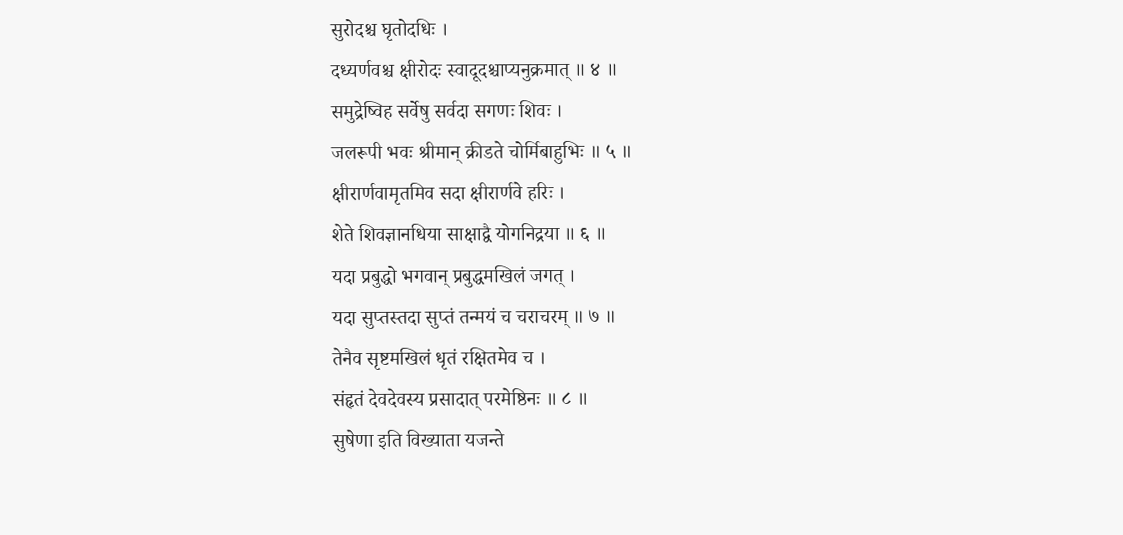सुरोदश्च घृतोदधिः ।
दध्यर्णवश्च क्षीरोदः स्वादूदश्चाप्यनुक्रमात् ॥ ४ ॥
समुद्रेष्विह सर्वेषु सर्वदा सगणः शिवः ।
जलरूपी भवः श्रीमान् क्रीडते चोर्मिबाहुभिः ॥ ५ ॥
क्षीरार्णवामृतमिव सदा क्षीरार्णवे हरिः ।
शेते शिवज्ञानधिया साक्षाद्वै योगनिद्रया ॥ ६ ॥
यदा प्रबुद्धो भगवान् प्रबुद्धमखिलं जगत् ।
यदा सुप्तस्तदा सुप्तं तन्मयं च चराचरम् ॥ ७ ॥
तेनैव सृष्टमखिलं धृतं रक्षितमेव च ।
संहृतं देवदेवस्य प्रसादात् परमेष्ठिनः ॥ ८ ॥
सुषेणा इति विख्याता यजन्ते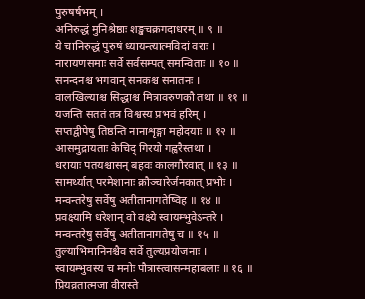पुरुषर्षभम् ।
अनिरुद्धं मुनिश्रेष्ठाः शङ्खचक्रगदाधरम् ॥ ९ ॥
ये चानिरुद्धं पुरुषं ध्यायन्त्यात्मविदां वराः ।
नारायणसमाः सर्वे सर्वसम्पत् समन्विताः ॥ १० ॥
सनन्दनश्च भगवान् सनकश्च सनातनः ।
वालखिल्याश्च सिद्धाश्च मित्रावरुणकौ तथा ॥ ११ ॥
यजन्ति सततं तत्र विश्वस्य प्रभवं हरिम् ।
सप्तद्वीपेषु तिष्ठन्ति नानाशृङ्गा महोदयाः ॥ १२ ॥
आसमुद्रायताः केचिद् गिरयो गह्वरैस्तथा ।
धरायाः पतयश्चासन् बहवः कालगौरवात् ॥ १३ ॥
सामर्थ्यात् परमेशानाः क्रौञ्चारेर्जनकात् प्रभोः ।
मन्वन्तरेषु सर्वेषु अतीतानागतेष्विह ॥ १४ ॥
प्रवक्ष्यामि धरेशान् वो वक्ष्ये स्वायम्भुवेऽन्तरे ।
मन्वन्तरेषु सर्वेषु अतीतानागतेषु च ॥ १५ ॥
तुल्याभिमानिनश्चैव सर्वे तुल्यप्रयोजनाः ।
स्वायम्भुवस्य च मनोः पौत्रास्त्वासन्महाबलाः ॥ १६ ॥
प्रियव्रतात्मजा वीरास्ते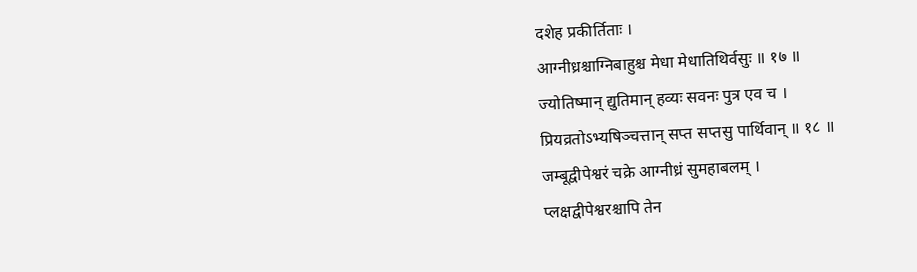दशेह प्रकीर्तिताः ।
आग्नीध्रश्चाग्निबाहुश्च मेधा मेधातिथिर्वसुः ॥ १७ ॥
ज्योतिष्मान् द्युतिमान् हव्यः सवनः पुत्र एव च ।
प्रियव्रतोऽभ्यषिञ्चत्तान् सप्त सप्तसु पार्थिवान् ॥ १८ ॥
जम्बूद्वीपेश्वरं चक्रे आग्नीध्रं सुमहाबलम् ।
प्लक्षद्वीपेश्वरश्चापि तेन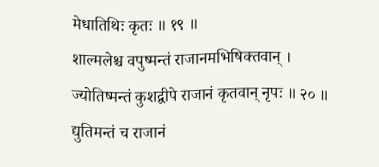मेधातिथिः कृतः ॥ १९ ॥
शाल्मलेश्च वपुष्मन्तं राजानमभिषिक्तवान् ।
ज्योतिष्मन्तं कुशद्वीपे राजानं कृतवान् नृपः ॥ २० ॥
द्युतिमन्तं च राजानं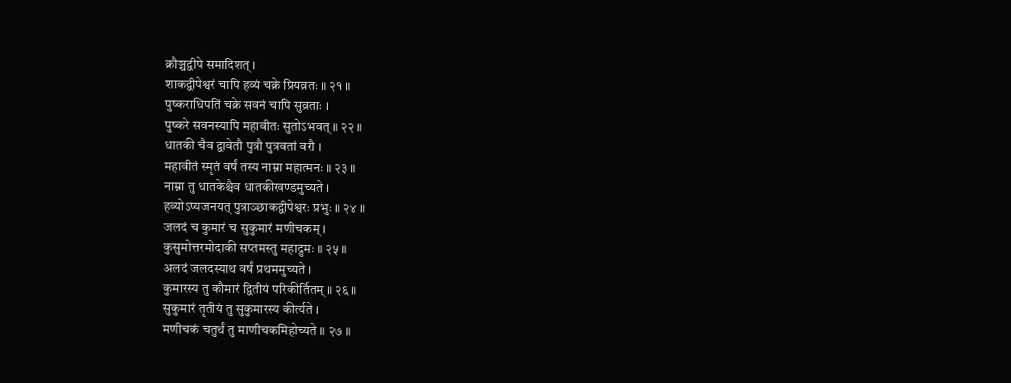क्रौञ्चद्वीपे समादिशत् ।
शाकद्वीपेश्वरं चापि हव्यं चक्रे प्रियव्रतः ॥ २१ ॥
पुष्कराधिपतिं चक्रे सवनं चापि सुव्रताः ।
पुष्करे सवनस्यापि महावीतः सुतोऽभवत् ॥ २२ ॥
धातकी चैव द्वावेतौ पुत्रौ पुत्रवतां वरौ ।
महावीतं स्मृतं वर्षं तस्य नाम्ना महात्मनः ॥ २३ ॥
नाम्ना तु धातकेश्चैव धातकीखण्डमुच्यते ।
हव्योऽप्यजनयत् पुत्राञ्छाकद्वीपेश्वरः प्रभुः ॥ २४ ॥
जलदं च कुमारं च सुकुमारं मणीचकम् ।
कुसुमोत्तरमोदाकी सप्तमस्तु महाद्रुमः ॥ २५ ॥
अलदं जलदस्याथ वर्षं प्रथममुच्यते ।
कुमारस्य तु कौमारं द्वितीयं परिकीर्तितम् ॥ २६ ॥
सुकुमारं तृतीयं तु सुकुमारस्य कीर्त्यते ।
मणीचकं चतुर्थं तु माणीचकमिहोच्यते ॥ २७ ॥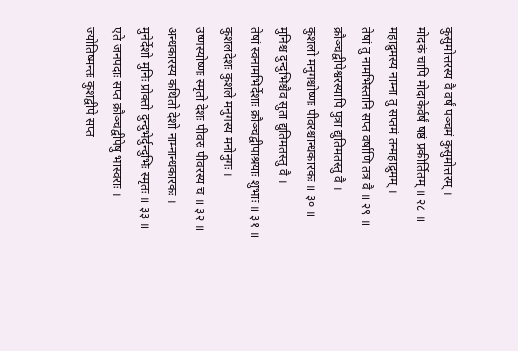कुसुमोत्तरस्य वै वर्षं पञ्चमं कुसुमोत्तरम् ।
मोदकं चापि मोदाकेर्वर्षं षष्ठं प्रकीर्तितम् ॥ २८ ॥
महाद्रुमस्य नाम्ना तु सप्तमं तन्महाद्रुमम् ।
तेषां तु नामभिस्तानि सप्त वर्षाणि तत्र वै ॥ २९ ॥
क्रौञ्चद्वीपेश्वरस्यापि पुत्रा द्युतिमतस्तु वै ।
कुशलो मनुगश्चोष्णः पीवरश्चान्धकारकः ॥ ३० ॥
मुनिश्च दुन्दुभिश्चैव सुता द्युतिमतस्तु वै ।
तेषां स्वनामभिर्देशाः क्रौञ्चद्वीपाश्रयाः शुभाः ॥ ३१ ॥
कुशलदेशः कुशले मनुगस्य मनोनुगः ।
उष्णस्योष्णः स्मृतो देशः पीवरः पीवरस्य च ॥ ३२ ॥
अन्धकारस्य कथितो देशो नाम्नान्धकारकः ।
मुनेर्देशो मुनिः प्रोक्तो दुन्दुभेर्दुन्दुभिः स्मृतः ॥ ३३ ॥
एते जनपदाः सप्त क्रौञ्चद्वीपेषु भास्वराः ।
ज्योतिष्मन्तः कुशद्वीपे सप्त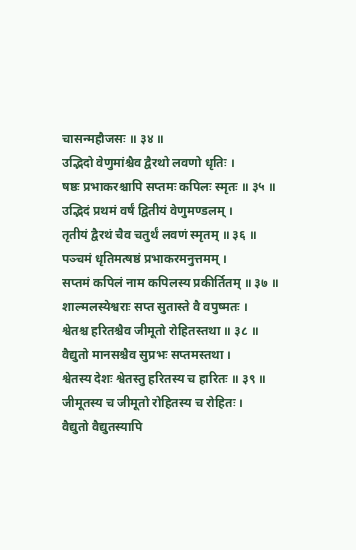चासन्महौजसः ॥ ३४ ॥
उद्भिदो वेणुमांश्चैव द्वैरथो लवणो धृतिः ।
षष्ठः प्रभाकरश्चापि सप्तमः कपिलः स्मृतः ॥ ३५ ॥
उद्भिदं प्रथमं वर्षं द्वितीयं वेणुमण्डलम् ।
तृतीयं द्वैरथं चैव चतुर्थं लवणं स्मृतम् ॥ ३६ ॥
पञ्चमं धृतिमत्षष्ठं प्रभाकरमनुत्तमम् ।
सप्तमं कपिलं नाम कपिलस्य प्रकीर्तितम् ॥ ३७ ॥
शाल्मलस्येश्वराः सप्त सुतास्ते वै वपुष्मतः ।
श्वेतश्च हरितश्चैव जीमूतो रोहितस्तथा ॥ ३८ ॥
वैद्युतो मानसश्चैव सुप्रभः सप्तमस्तथा ।
श्वेतस्य देशः श्वेतस्तु हरितस्य च हारितः ॥ ३९ ॥
जीमूतस्य च जीमूतो रोहितस्य च रोहितः ।
वैद्युतो वैद्युतस्यापि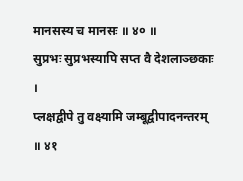मानसस्य च मानसः ॥ ४० ॥
सुप्रभः सुप्रभस्यापि सप्त वै देशलाञ्छकाः ।
प्लक्षद्वीपे तु वक्ष्यामि जम्बूद्वीपादनन्तरम् ॥ ४१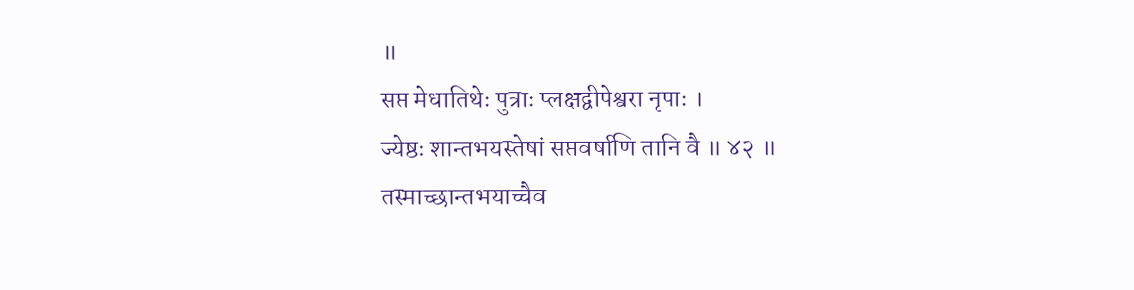॥
सप्त मेधातिथेः पुत्राः प्लक्षद्वीपेश्वरा नृपाः ।
ज्येष्ठः शान्तभयस्तेषां सप्तवर्षाणि तानि वै ॥ ४२ ॥
तस्माच्छान्तभयाच्चैव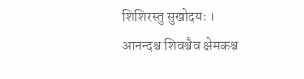शिशिरस्तु सुखोदयः ।
आनन्दश्च शिवश्चैव क्षेमकश्च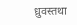ध्रुवस्तथा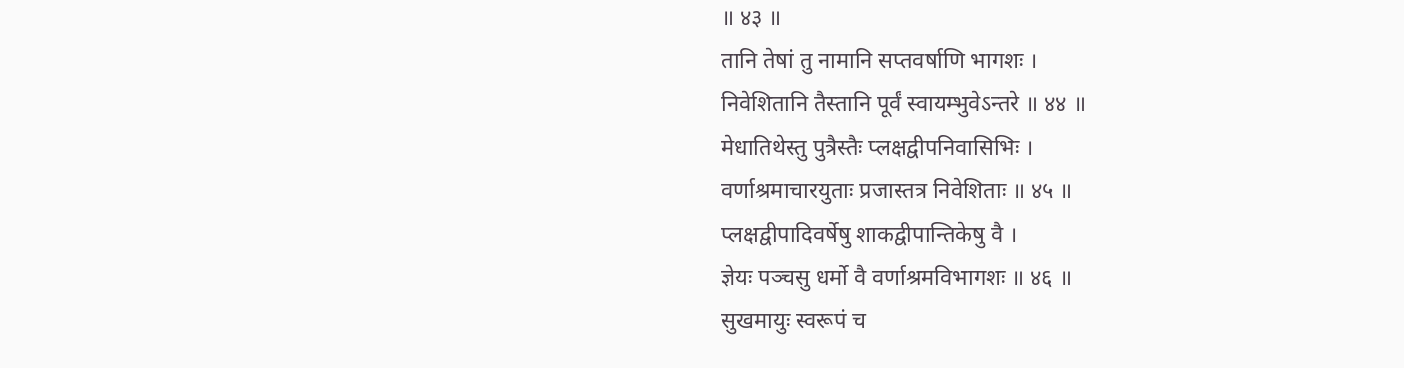॥ ४३ ॥
तानि तेषां तु नामानि सप्तवर्षाणि भागशः ।
निवेशितानि तैस्तानि पूर्वं स्वायम्भुवेऽन्तरे ॥ ४४ ॥
मेधातिथेस्तु पुत्रैस्तैः प्लक्षद्वीपनिवासिभिः ।
वर्णाश्रमाचारयुताः प्रजास्तत्र निवेशिताः ॥ ४५ ॥
प्लक्षद्वीपादिवर्षेषु शाकद्वीपान्तिकेषु वै ।
ज्ञेयः पञ्चसु धर्मो वै वर्णाश्रमविभागशः ॥ ४६ ॥
सुखमायुः स्वरूपं च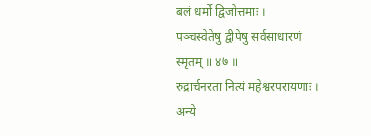बलं धर्मो द्विजोत्तमाः ।
पञ्चस्वेतेषु द्वीपेषु सर्वसाधारणं स्मृतम् ॥ ४७ ॥
रुद्रार्चनरता नित्यं महेश्वरपरायणाः ।
अन्ये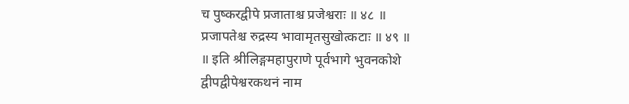च पुष्करद्वीपे प्रजाताश्च प्रजेश्वराः ॥ ४८ ॥
प्रजापतेश्च रुद्रस्य भावामृतसुखोत्कटाः ॥ ४९ ॥
॥ इति श्रीलिङ्गमहापुराणे पूर्वभागे भुवनकोशे
द्वीपद्वीपेश्वरकथनं नाम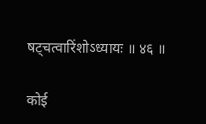षट्चत्वारिंशोऽध्यायः ॥ ४६ ॥

कोई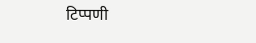टिप्पणी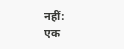नहीं:
एक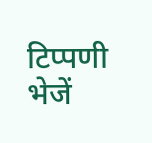टिप्पणी भेजें